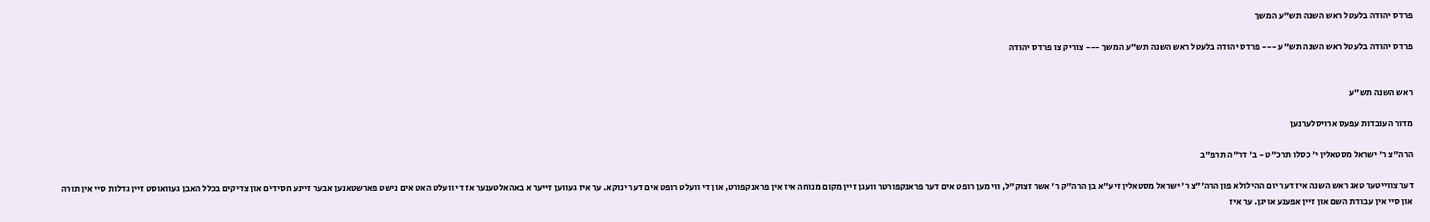פרדס יהודה בלעטל ראש השנה תש"ע המשך

פרדס יהודה בלעטל ראש השנה תש"ע --- פרדס יהודה בלעטל ראש השנה תש"ע המשך --- צוריק צו פרדס יהודה


ראש השנה תש"ע

מדור העובדות עפעס ארויסלערנען

הרה"צ ר' ישראל מסטאלין י' כסלו תרכ"ט - ב' דר"ה תרפ"ב

דער צווייטער טאג ראש השנה איז דער יום ההילולא פון הרה'"צ ר' ישראל מסטאלין זיע"א בן הרה"ק ר' אשר זצוק"ל, ווי מען רופט אים דער פראנקפורטר וועגן זיין מקום מנוחה איז אין פראנקפורט, און די וועלט רופט אים דער ינוקא. ער איז געווען זייער א באהאלטענער אז די וועלט האט אים נישט פארשטאנען אבער זיינע חסידים און צדיקים בכלל האבן געוואוסט זיין גדלות סיי אין תורה און סיי אין עבודת השם און זיין אפענע אויגן. ער איז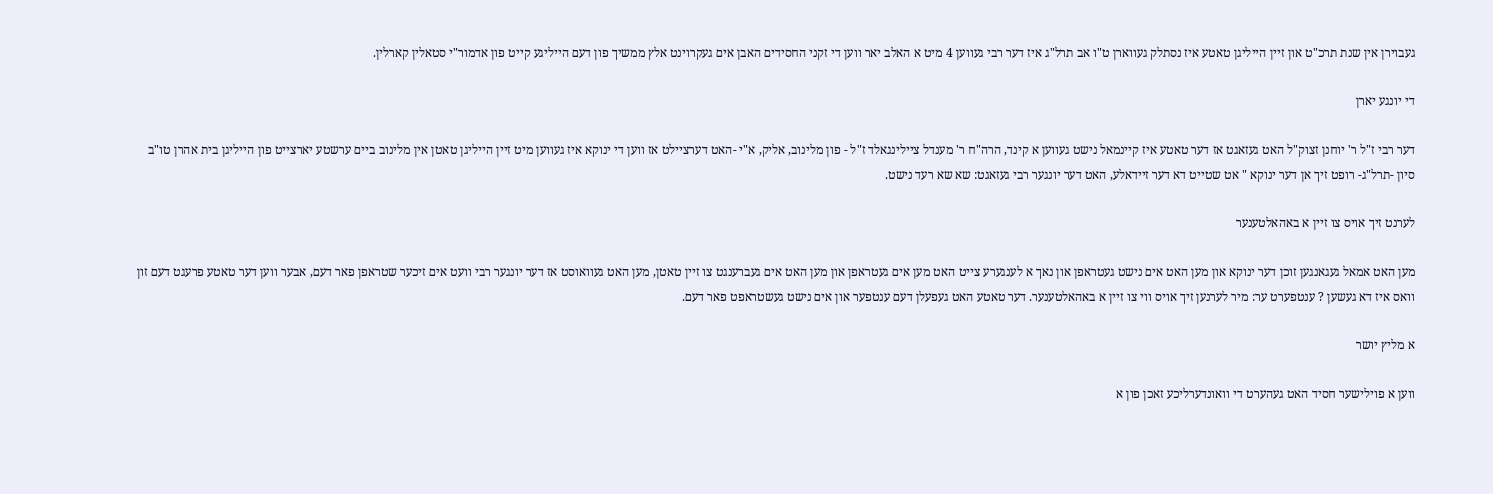געבוירן אין שנת תרכ"ט און זיין הייליגן טאטע איז נסתלק געווארן ט"ו אב תרל"ג איז דער רבי געווען 4 מיט א האלב יאר ווען די זקני החסידים האבן אים געקרוינט אלץ ממשיך פון דעם הייליגע קייט פון אדמור"י סטאלין קארלין.

די יונגע יארן

דער רבי ז"ל ר' יוחנן זצוק"ל האט געזאגט אז דער טאטע איז קיינמאל נישט געווען א קינד, הרה"ח ר' מענדל ציילינגאלד ז"ל - פון מלינוב, אליק, א"י -האט דערציילט אז ווען די ינוקא איז געווען מיט זיין הייליגן טאטן אין מלינוב ביים ערשטע יארצייט פון הייליגן בית אהרן טו"ב סיון -תרל"ג- רופט זיך אן דער ינוקא " אט שטייט דא דער זיידאלע, האט דער יונגער רבי געזאגט: שא שא רעד נישט.

לערנט זיך אויס צו זיין א באהאלטענער

מען האט אמאל געגאנגען זוכן דער ינוקא און מען האט אים נישט געטראפן און נאך א לענגערע צייט האט מען אים געטראפן און מען האט אים געברענגט צו זיין טאטן, מען האט געוואוסט אז דער יונגער רבי וועט אים זיכער שטראפן פאר דעם, אבער ווען דער טאטע פרעגט דעם זון וואס איז דא געשען ? ענטפערט ער: מיר לערנען זיך אויס ווי צו זיין א באהאלטענער. דער טאטע האט געפעלן דעם ענטפער און אים נישט געשטראפט פאר דעם.

א מליץ יושר

ווען א פוילישער חסיד האט געהערט די וואונדערליכע זאכן פון א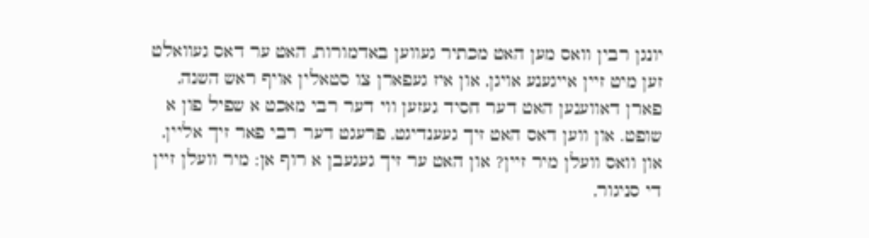יונגן רבין וואס מען האט מכתיר געווען באדמורות, האט ער דאס געוואלט זען מיט זיין אייגענע אויגן, און איז געפארן צו סטאלין אויף ראש השנה, פארן דאווענען האט דער חסיד געזען ווי דער רבי מאכט א שפיל פון א שופט. און ווען דאס האט זיך געענדיגט, פרעגט דער רבי פאר זיך אליין, און וואס וועלן מיר זיין? און האט ער זיך געגעבן א רוף אן: מיר וועלן זיין די סניגור,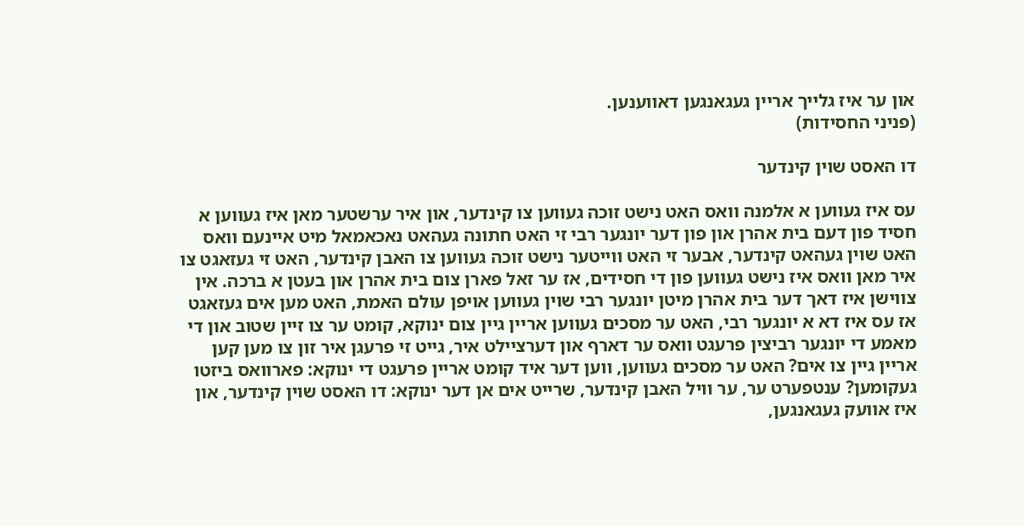און ער איז גלייך אריין געגאנגען דאווענען.
(פניני החסידות)

דו האסט שוין קינדער

עס איז געווען א אלמנה וואס האט נישט זוכה געווען צו קינדער, און איר ערשטער מאן איז געווען א חסיד פון דעם בית אהרן און פון דער יונגער רבי זי האט חתונה געהאט נאכאמאל מיט איינעם וואס האט שוין געהאט קינדער, אבער זי האט ווייטער נישט זוכה געווען צו האבן קינדער, האט זי געזאגט צו איר מאן וואס איז נישט געווען פון די חסידים, אז ער זאל פארן צום בית אהרן און בעטן א ברכה. אין צווישן איז דאך דער בית אהרן מיטן יונגער רבי שוין געווען אויפן עולם האמת, האט מען אים געזאגט אז עס איז דא א יונגער רבי, האט ער מסכים געווען אריין גיין צום ינוקא, קומט ער צו זיין שטוב און די מאמע די יונגער רביצין פרעגט וואס ער דארף און דערציילט איר, גייט זי פרעגן איר זון צו מען קען אריין גיין צו אים? האט ער מסכים געווען, ווען דער איד קומט אריין פרעגט די ינוקא: פארוואס ביזטו געקומען? ענטפערט ער, ער וויל האבן קינדער, שרייט אים אן דער ינוקא: דו האסט שוין קינדער, און איז אוועק געגאנגען,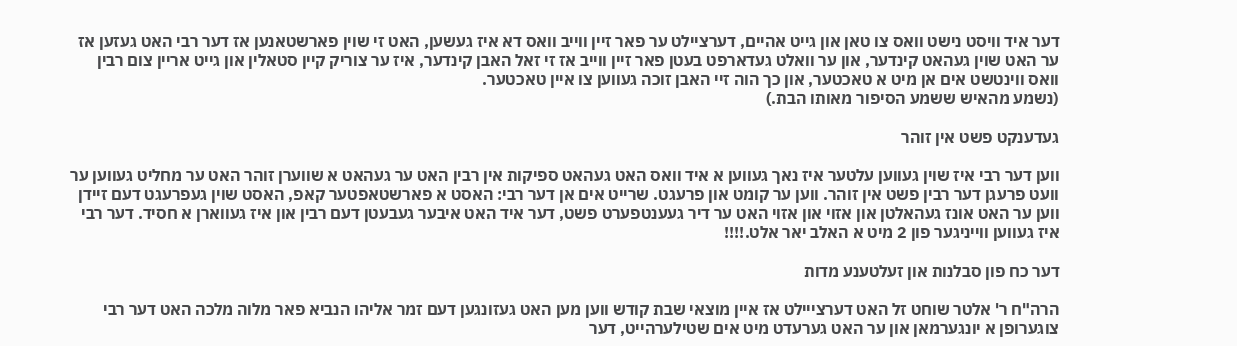דער איד וויסט נישט וואס צו טאן און גייט אהיים, דערציילט ער פאר זיין ווייב וואס דא איז געשען, האט זי שוין פארשטאנען אז דער רבי האט געזען אז ער האט שוין געהאט קינדער, און ער וואלט געדארפט בעטן פאר זיין ווייב אז זי זאל האבן קינדער, איז ער צוריק קיין סטאלין און גייט אריין צום רבין וואס ווינטשט אים אן מיט א טאכטער, און כך הוה זיי האבן זוכה געווען צו איין טאכטער.
(נשמע מהאיש ששמע הסיפור מאותו הבת.)

געדענקט פשט אין זוהר

ווען דער רבי איז שוין געווען עלטער איז נאך געווען א איד וואס האט געהאט ספיקות אין רבין האט ער געהאט א שווערן זוהר האט ער מחליט געווען ער וועט פרעגן דער רבין פשט אין זוהר. ווען ער קומט און פרעגט. שרייט אים אן דער רבי: האסט א פארשטאפטער קאפ, האסט שוין געפרעגט דעם זיידן ווען ער האט אונז געהאלטן און אזוי און אזוי האט ער דיר געענטפערט פשט, דער איד האט איבער געבעטן דעם רבין און איז געווארן א חסיד. דער רבי איז געווען ווייניגער פון 2 מיט א האלב יאר אלט.!!!!

דער כח פון סבלנות און זעלטענע מדות

הרה"ח ר' אלטר שוחט זל האט דערצייילט אז איין מוצאי שבת קודש ווען מען האט געזונגען דעם זמר אליהו הנביא פאר מלוה מלכה האט דער רבי צוגערופן א יונגערמאן און ער האט גערעדט מיט אים שטילערהייט, דער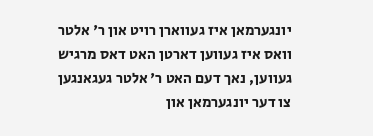יונגערמאן איז געווארן רויט און ר' אלטר וואס איז געווען דארטן האט דאס מרגיש געווען, נאך דעם האט ר' אלטר געגאנגען צו דער יונגערמאן און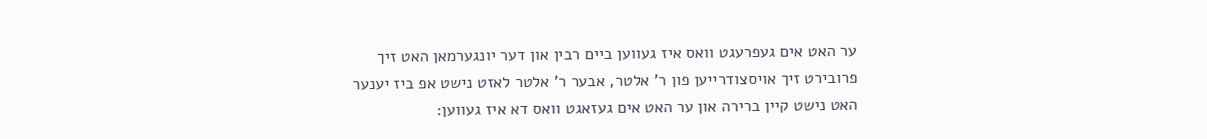ער האט אים געפרעגט וואס איז געווען ביים רבין און דער יונגערמאן האט זיך פרובירט זיך אויסצודרייען פון ר' אלטר, אבער ר' אלטר לאזט נישט אפ ביז יענער האט נישט קיין ברירה און ער האט אים געזאגט וואס דא איז געווען: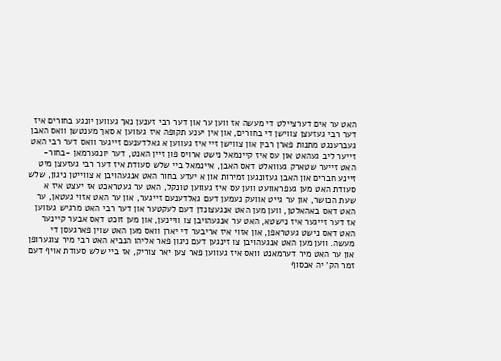האט ער אים דערציילט די מעשה אז ווען ער און דער רבי זענען נאך געווען יונגע בחורים איז דער רבי געזעצן צווישן די בחורים, און אין יענע תקופה איז געווען א סאך מענטשן וואס האבן געברענגט מתנות פארן רבין און צווישן זיי איז געווען א גאלדענעם זייגער וואס דער רבי האט זייער ליב געהאט און עס איז קיינמאל נישט ארויס פון זיין האנט, דער יונגערמאן -בחור- האט זייער שטארק געוואלט דאס האבן, איינמאל ביי שלש סעודת איז דער רבי געזעצן מיט זיינע חברים און האבן געזונגען זמירות און א יעדע בחור האט אנגעהויבן א צווייטן ניגון, שלש סעודת האט מען געפראוועט ווען עס איז געווען טונקל, האט ער געטראכט אז יעצט איז א שעת הכושר, און ער גייט אוועק נעמען דעם גאלדענעם זייגער, און ער האט אזוי געטאן, ער האט דאס באהאלטן, ווען מען האט אנגעצונדן דעם לעקטער און דער רבי האט מרגיש געווען אז דער זייגער איז נישטא, האט ער אנגעהויבן צו וויינען, און מען זוכט דאס אבער קיינער האט דאס נישט געטראפן, און אזוי איז אריבער די יארן וואס מען האט שוין פארגעסן די מעשה. ווען מען האט אנגעהויבן צו זינגען דעם ניגון פאר אליהו הנביא האט רבי מיר צוגערופן און ער האט מיר דערמאנט וואס איז געווען פאר צען יאר צוריק, אז ביי שלש סעודת אויף דעם זמר הק' יה אכסוף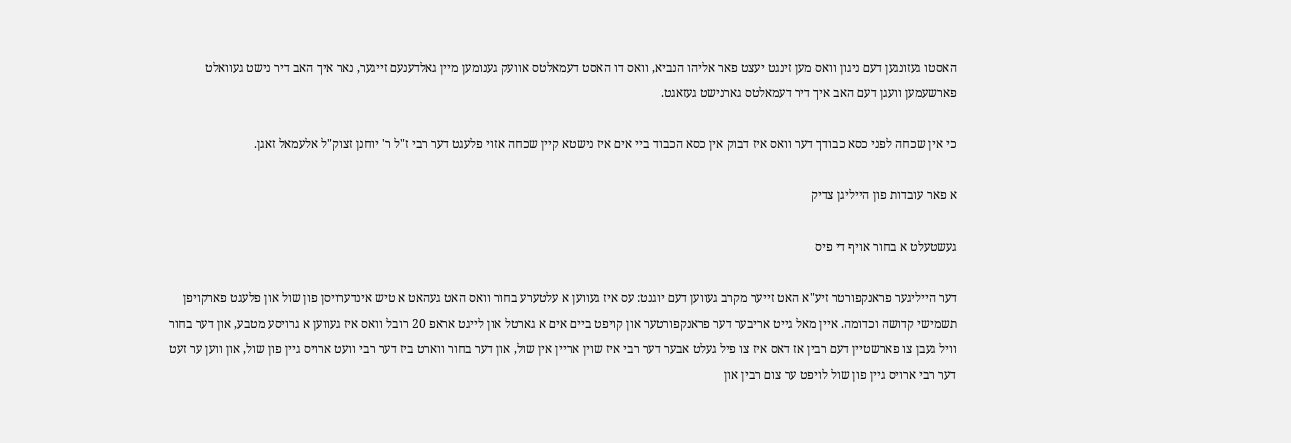האסטו געזונגען דעם ניגון וואס מען זינגט יעצט פאר אליהו הנביא, וואס דו האסט דעמאלטס אוועק גענומען מיין גאלדענעם זייגער, נאר איך האב דיר נישט געוואלט פארשעמען וועגן דעם האב איך דיר דעמאלטס גארנישט געזאגט.

כי אין שכחה לפני כסא כבודך דער וואס איז דבוק אין כסא הכבוד ביי אים איז נישטא קיין שכחה אזוי פלעגט דער רבי ז"ל ר' יוחנן זצוק"ל אלעמאל זאגן.

א פאר עובדות פון הייליגן צדיק

געשטעלט א בחור אויף די פיס

דער הייליגער פראנקפורטר זיע"א האט זייער מקרב געווען דעם יוגנט: עס איז געווען א עלטערע בחור וואס האט געהאט א טיש אינדערויסן פון שול און פלעגט פארקויפן תשמישי קדושה וכדומה. איין מאל גייט אריבער דער פראנקפורטער און קויפט ביים אים א גארטל און לייגט אראפ 20 רובל וואס איז געווען א גרויסע מטבע, און דער בחור וויל געבן צו פארשטיין דעם רבין אז דאס איז צו פיל געלט אבער דער רבי איז שוין אריין אין שול, און דער בחור ווארט ביז דער רבי וועט ארויס גיין פון שול, און ווען ער זעט דער רבי ארויס גיין פון שול לויפט ער צום רבין און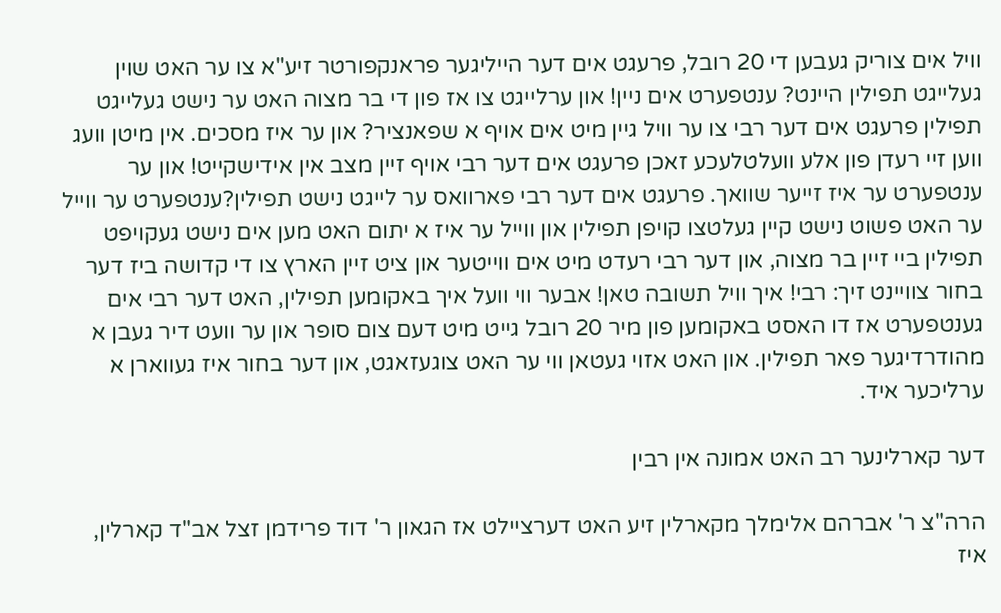וויל אים צוריק געבען די 20 רובל, פרעגט אים דער הייליגער פראנקפורטר זיע"א צו ער האט שוין געלייגט תפילין היינט? ענטפערט אים ניין! און ערלייגט צו אז פון די בר מצוה האט ער נישט געלייגט תפילין פרעגט אים דער רבי צו ער וויל גיין מיט אים אויף א שפאנציר? און ער איז מסכים. אין מיטן וועג ווען זיי רעדן פון אלע וועלטלעכע זאכן פרעגט אים דער רבי אויף זיין מצב אין אידישקייט! און ער ענטפערט ער איז זייער שוואך. פרעגט אים דער רבי פארוואס ער לייגט נישט תפילין?ענטפערט ער ווייל ער האט פשוט נישט קיין געלטצו קויפן תפילין און ווייל ער איז א יתום האט מען אים נישט געקויפט תפילין ביי זיין בר מצוה, און דער רבי רעדט מיט אים ווייטער און ציט זיין הארץ צו די קדושה ביז דער בחור צוויינט זיך: רבי! איך וויל תשובה טאן! אבער ווי וועל איך באקומען תפילין, האט דער רבי אים גענטפערט אז דו האסט באקומען פון מיר 20 רובל גייט מיט דעם צום סופר און ער וועט דיר געבן א מהודרדיגער פאר תפילין. און האט אזוי געטאן ווי ער האט צוגעזאגט, און דער בחור איז געווארן א ערליכער איד.

דער קארלינער רב האט אמונה אין רבין

הרה"צ ר' אברהם אלימלך מקארלין זיע האט דערציילט אז הגאון ר' דוד פרידמן זצל אב"ד קארלין, איז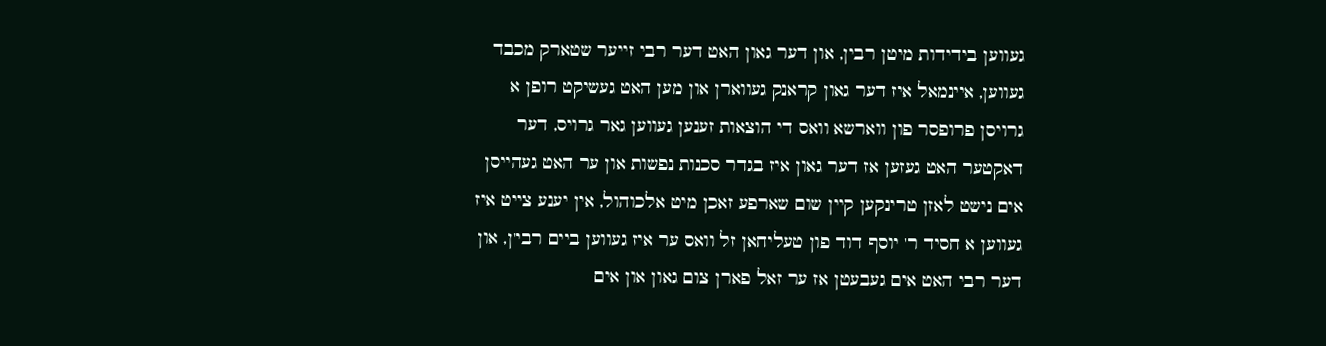געווען בידידות מיטן רבין, און דער גאון האט דער רבי זייער שטארק מכבד געווען, איינמאל איז דער גאון קראנק געווארן און מען האט געשיקט רופן א גרויסן פרופסר פון ווארשא וואס די הוצאות זענען געווען גאר גרויס, דער דאקטער האט געזען אז דער גאון איז בגדר סכנות נפשות און ער האט געהייסן אים נישט לאזן טרינקען קיין שום שארפע זאכן מיט אלכוהול, אין יענע צייט איז געווען א חסיד ר' יוסף דוד פון טעליחאן זל וואס ער איז געווען ביים רבי'ן, און דער רבי האט אים געבעטן אז ער זאל פארן צום גאון און אים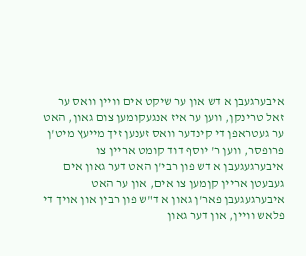איבערגעבן א דש און ער שיקט אים וויין וואס ער זאל טרינקן, ווען ער איז אנגעקומען צום גאון, האט ער געטראפן די קינדער וואס זענען זיך מייעץ מיט'ן פרופסר, ווען ר' יוסף דוד קומט אריין צו איבערגעגעבן א דש פון רבי'ן האט דער גאון אים געבעטן אריין קןמען צו אים, און ער האט איבערגעגעבן פאר'ן גאון א ד"ש פון רבין און אויך די פלאש וויין, און דער גאון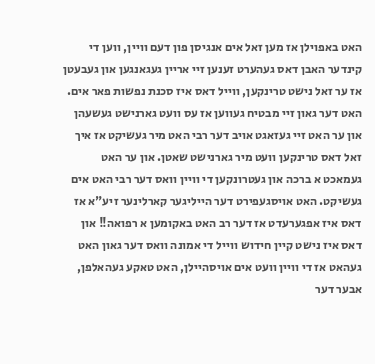האט באפוילן אז מען זאל אים אנגיסן פון דעם וויין, ווען די קינדער האבן דאס געהערט זענען זיי אריין געגאנגען און געבעטן אז ער זאל נישט טרינקען, ווייל דאס איז סכנת נפשות פאר אים. האט דער גאון זיי מבטיח געווען אז עס וועט גארנישט געשעהן און ער האט זיי געזאגט אויב דער רבי האט מיר געשיקט אז איך זאל דאס טרינקען וועט מיר גארנישט שאטן. און ער האט געמאכט א ברכה און געטרונקען די וויין וואס דער רבי האט אים געשיקט. האט אויסגעפירט דער הייליגער קארלינער זיע"א אז דאס איז אפגערעדט אז דער רב האט באקומען א רפואה!! און דאס איז נישט קיין חידוש ווייל די אמונה וואס דער גאון האט געהאט אז די וויין וועט אים אויסהיילן, האט טאקע געהאלפן, אבער דער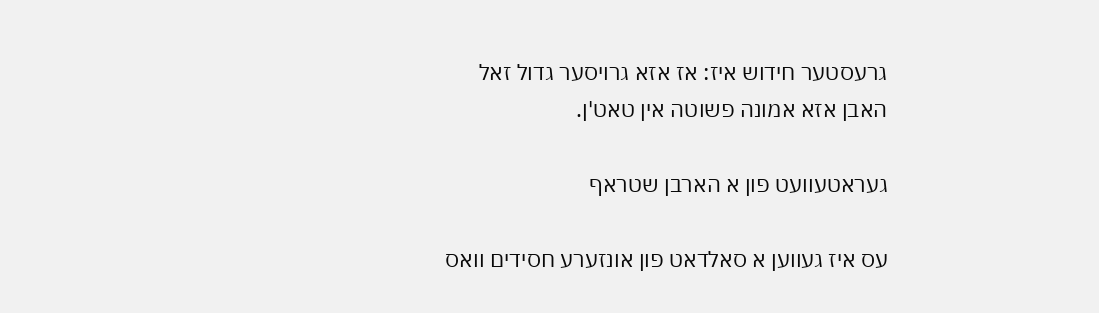גרעסטער חידוש איז: אז אזא גרויסער גדול זאל האבן אזא אמונה פשוטה אין טאט'ן.

געראטעוועט פון א הארבן שטראף

עס איז געווען א סאלדאט פון אונזערע חסידים וואס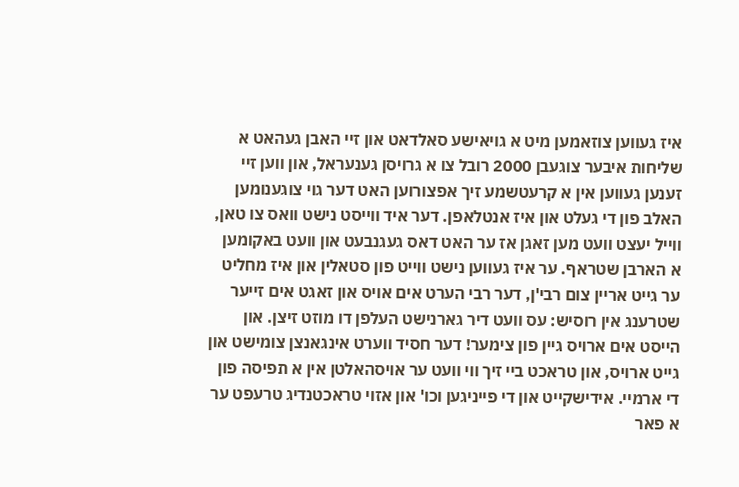איז געווען צוזאמען מיט א גויאישע סאלדאט און זיי האבן געהאט א שליחות איבער צוגעבן 2000 רובל צו א גרויסן גענעראל, און ווען זיי זענען געווען אין א קרעטשמע זיך אפצורוען האט דער גוי צוגענומען האלב פון די געלט און איז אנטלאפן. דער איד ווייסט נישט וואס צו טאן, ווייל יעצט וועט מען זאגן אז ער האט דאס געגנבעט און וועט באקומען א הארבן שטראף. ער איז געווען נישט ווייט פון סטאלין און איז מחליט ער גייט אריין צום רבי'ן, דער רבי הערט אים אויס און זאגט אים זייער שטרענג אין רוסיש: עס וועט דיר גארנישט העלפן דו מוזט זיצן. און הייסט אים ארויס גיין פון צימער! דער חסיד ווערט אינגאנצן צומישט און גייט ארויס, און טראכט ביי זיך ווי וועט ער אויסהאלטן אין א תפיסה פון די ארמיי. אידישקייט און די פייניגען וכו' און אזוי טראכטנדיג טרעפט ער א פאר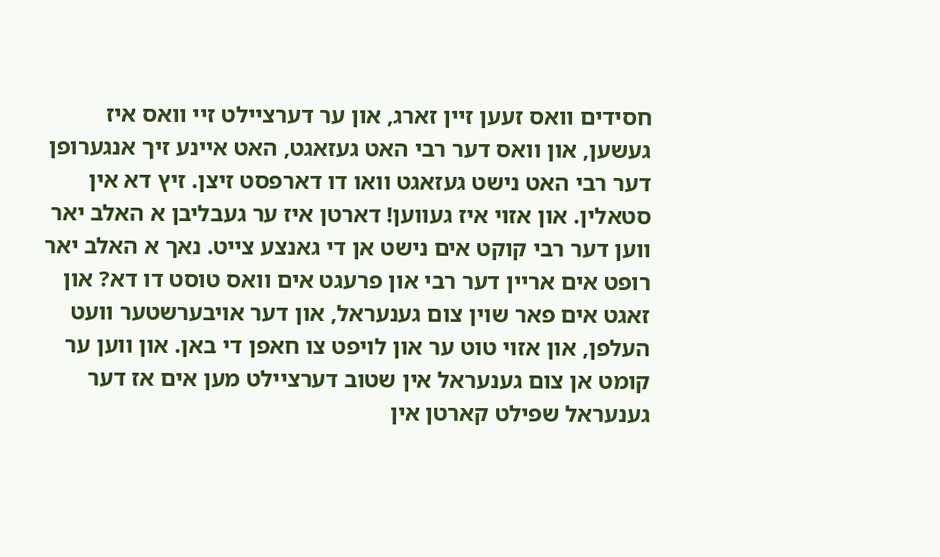חסידים וואס זעען זיין זארג, און ער דערציילט זיי וואס איז געשען, און וואס דער רבי האט געזאגט, האט איינע זיך אנגערופן דער רבי האט נישט געזאגט וואו דו דארפסט זיצן. זיץ דא אין סטאלין. און אזוי איז געווען! דארטן איז ער געבליבן א האלב יאר ווען דער רבי קוקט אים נישט אן די גאנצע צייט. נאך א האלב יאר רופט אים אריין דער רבי און פרעגט אים וואס טוסט דו דא? און זאגט אים פאר שוין צום גענעראל, און דער אויבערשטער וועט העלפן, און אזוי טוט ער און לויפט צו חאפן די באן. און ווען ער קומט אן צום גענעראל אין שטוב דערציילט מען אים אז דער גענעראל שפילט קארטן אין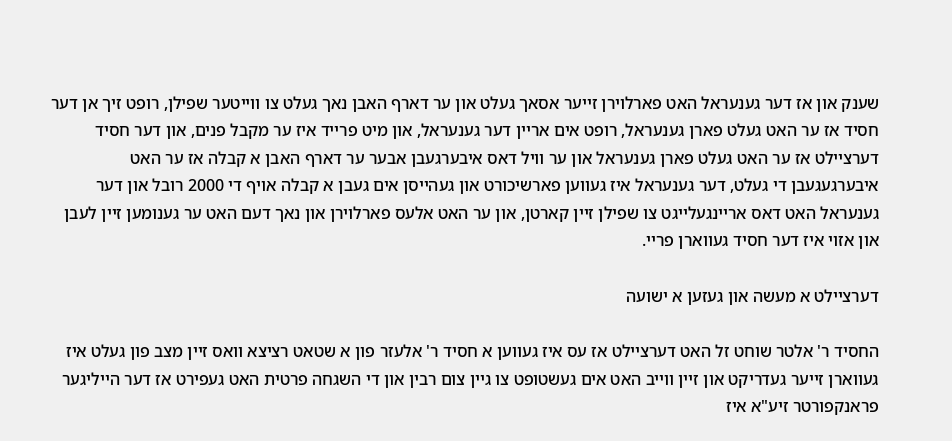שענק און אז דער גענעראל האט פארלוירן זייער אסאך געלט און ער דארף האבן נאך געלט צו ווייטער שפילן, רופט זיך אן דער חסיד אז ער האט געלט פארן גענעראל, רופט אים אריין דער גענעראל, און מיט פרייד איז ער מקבל פנים, און דער חסיד דערציילט אז ער האט געלט פארן גענעראל און ער וויל דאס איבערגעבן אבער ער דארף האבן א קבלה אז ער האט איבערגעגעבן די געלט, דער גענעראל איז געווען פארשיכורט און געהייסן אים געבן א קבלה אויף די 2000 רובל און דער גענעראל האט דאס אריינגעלייגט צו שפילן זיין קארטן, און ער האט אלעס פארלוירן און נאך דעם האט ער גענומען זיין לעבן און אזוי איז דער חסיד געווארן פריי.

דערציילט א מעשה און געזען א ישועה

החסיד ר' אלטר שוחט זל האט דערציילט אז עס איז געווען א חסיד ר' אלעזר פון א שטאט רציצא וואס זיין מצב פון געלט איז געווארן זייער געדריקט און זיין ווייב האט אים געשטופט צו גיין צום רבין און די השגחה פרטית האט געפירט אז דער הייליגער פראנקפורטר זיע"א איז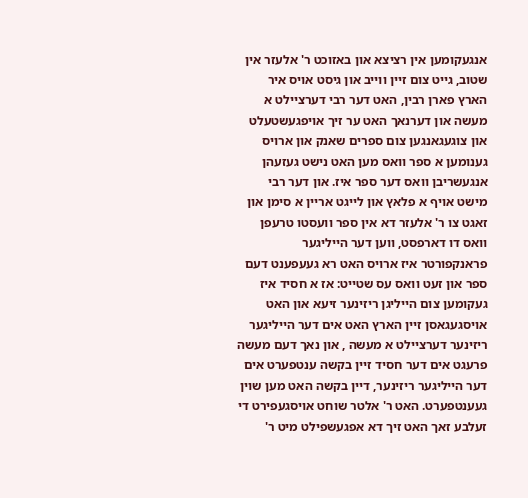אנגעקומען אין רציצא און באזוכט ר' אלעזר אין שטוב, גייט צום זיין ווייב און גיסט אויס איר הארץ פארן רבין, האט דער רבי דערציילט א מעשה און דערנאך האט ער זיך אויפגעשטעלט און צוגעגאנגען צום ספרים שאנק און ארויס גענומען א ספר וואס מען האט נישט געזעהן אנגעשריבן וואס דער ספר איז. און דער רבי מישט אויף א פלאץ און לייגט אריין א סימן און זאגט צו ר' אלעזר דא אין ספר וועסטו טרעפן וואס דו דארפסט, ווען דער הייליגער פראנקפורטר איז ארויס האט רא געעפענט דעם ספר און זעט וואס עס שטייט: אז א חסיד איז געקומען צום הייליגן ריזינער זיעא און האט אויסגעגאסן זיין הארץ האט אים דער הייליגער ריזינער דערציילט א מעשה , און נאך דעם מעשה פרעגט אים דער חסיד זיין בקשה ענטפערט אים דער הייליגער ריזינער, דיין בקשה האט מען שוין געענטפערט. האט ר' אלטר שוחט אויסגעפירט די זעלבע זאך האט זיך דא אפגעשפילט מיט ר'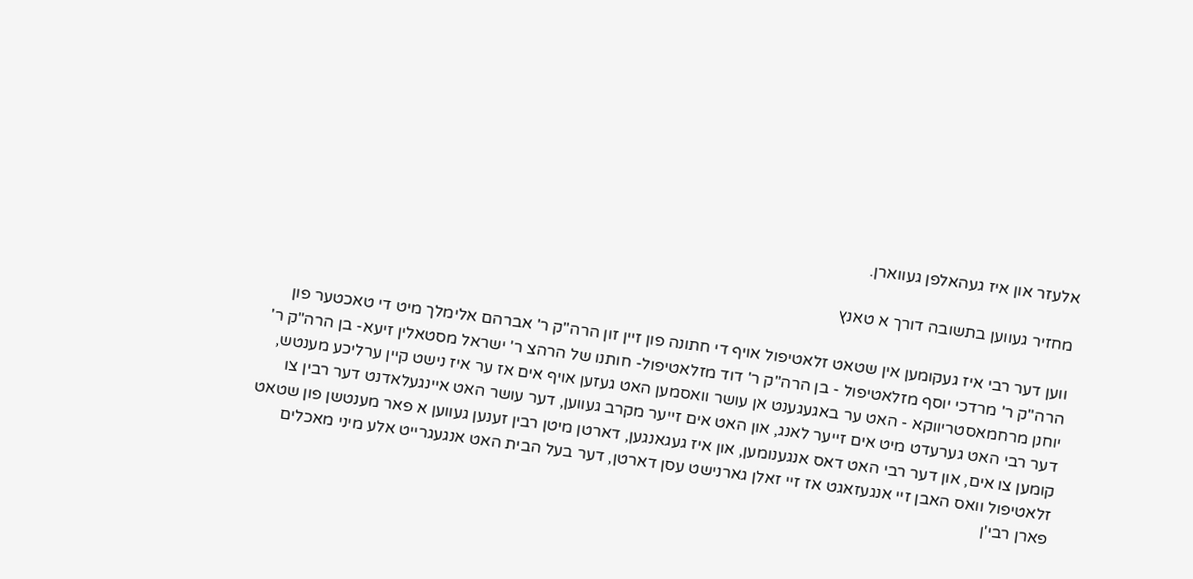אלעזר און איז געהאלפן געווארן.

מחזיר געווען בתשובה דורך א טאנץ

ווען דער רבי איז געקומען אין שטאט זלאטיפול אויף די חתונה פון זיין זון הרה"ק ר' אברהם אלימלך מיט די טאכטער פון הרה"ק ר' מרדכי יוסף מזלאטיפול - בן הרה"ק ר' דוד מזלאטיפול- חותנו של הרהצ ר' ישראל מסטאלין זיעא- בן הרה"ק ר' יוחנן מרחמאסטריווקא - האט ער באגעגענט אן עושר וואסמען האט געזען אויף אים אז ער איז נישט קיין ערליכע מענטש, דער רבי האט גערעדט מיט אים זייער לאנג, און האט אים זייער מקרב געווען, דער עושר האט איינגעלאדנט דער רבין צו קומען צו אים, און דער רבי האט דאס אנגענומען, און איז געגאנגען, דארטן מיטן רבין זענען געווען א פאר מענטשן פון שטאט זלאטיפול וואס האבן זיי אנגעזאגט אז זיי זאלן גארנישט עסן דארטן, דער בעל הבית האט אנגעגרייט אלע מיני מאכלים פארן רבי'ן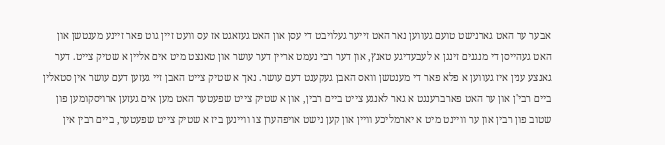אבער ער האט גארנישט טועם געווען נאר האט זייער געלויבט די עסן און האט געזאגט אז עס וועט זיין גוט פאר זיינע מענטשן און האט געהייסן די מנגנים זינגן א לעבעדיגע טאנץ, און דער רבי נעמט אריין דער עושר און טאנצט מיט אים אליין א שטיק צייט. דער גאנצע ענין איז געווען א פלא פאר די מענטשן וואס האבן געקענט דעם עושר. נאך א שטיק צייט האבן זיי געזען דעם עושר אין סטאלין ביים רבי'ן און ער האט פארברענגט א גאר לאנגע צייט ביים רבין, און א שטיק צייט שפעטער האט מען אים געזען ארויסקומען פון שטוב פון רבין און ער וויינט מיט א יארמליכע וויין און קען נישט אויפהערן צו וויינען ביז א שטיק צייט שפעטער, ביים רבין אין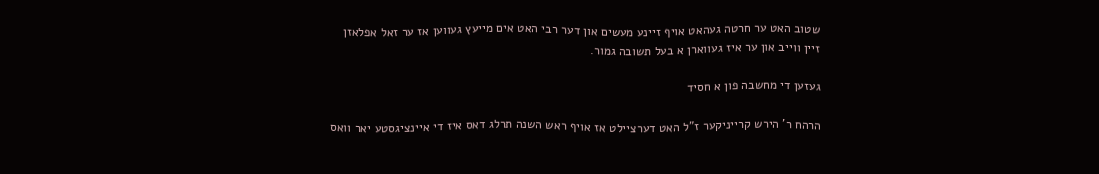שטוב האט ער חרטה געהאט אויף זיינע מעשים און דער רבי האט אים מייעץ געווען אז ער זאל אפלאזן זיין ווייב און ער איז געווארן א בעל תשובה גמור.

געזען די מחשבה פון א חסיד

הרהח ר' הירש קרייניקער ז"ל האט דערציילט אז אויף ראש השנה תרלג דאס איז די איינציגסטע יאר וואס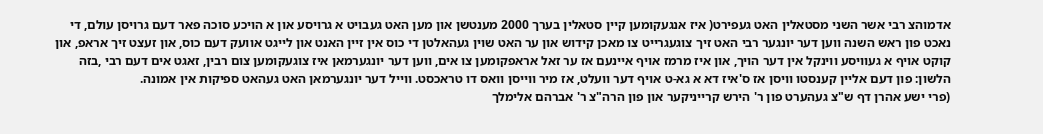אדמוהצ רבי אשר השני מסטאלין האט געפירט( איז אנגעקומען קיין סטאלין בערך 2000 מענטשן און מען האט געבויט א גרויסע און א הויכע סוכה פאר דעם גרויסן עולם, די נאכט פון ראש השנה ווען דער יונגער רבי האט זיך צוגעגרייט צו מאכן קידוש און ער האט שוין געהאלטן די כוס אין זיין האנט און לייגט אוועק דעם כוס, און זעצט זיך אראפ, און קוקט אויף א געוויסע ווינקל אין דער הויך, און איז מרמז אויף איינעם אז ער זאל אראפקומען צו אים, ווען דער יונגערמאן איז צוגעקומען צום רבין, זאגט אים דעם רבי ,בזה הלשון: פון דעם אליין קענסטו וויסן אז ס'איז דא א גא-ט אויף דער וועלט, אז מיר ווייסן וואס דו טראכסט. ווייל דער יונגערמאן האט געהאט ספיקות אין אמונה.
(פרי ישע אהרן דף ש"צ געהערט פון ר' הירש קרייניקער און פון הרה"צ ר' אברהם אלימלך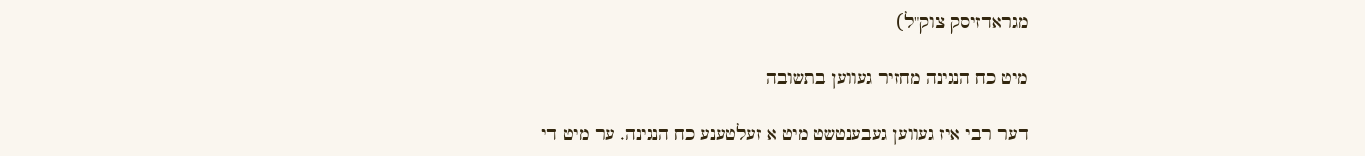מגראדזיסק צוק"ל)

מיט כח הנגינה מחזיר געווען בתשובה

דער רבי איז געווען געבענטשט מיט א זעלטענע כח הנגינה. ער מיט די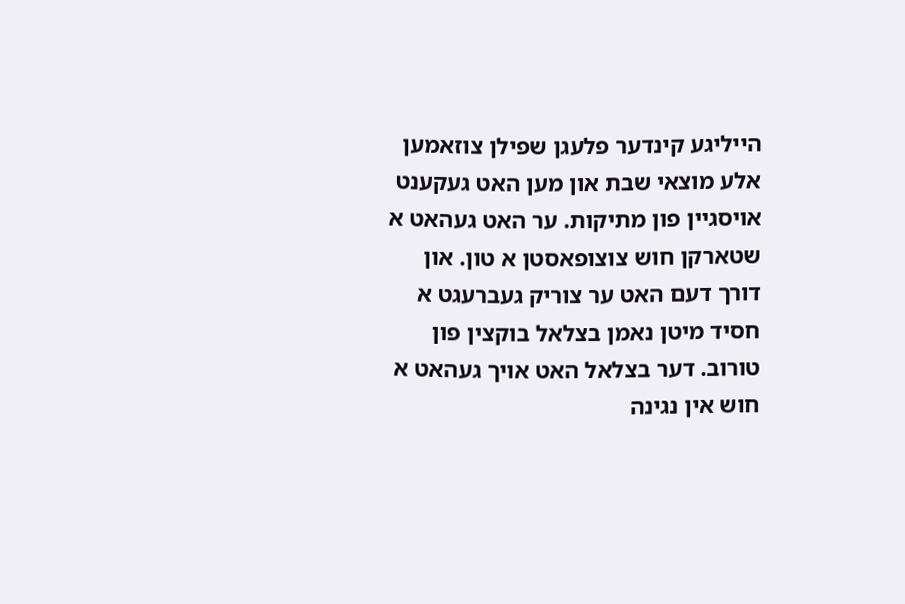הייליגע קינדער פלעגן שפילן צוזאמען אלע מוצאי שבת און מען האט געקענט אויסגיין פון מתיקות. ער האט געהאט א שטארקן חוש צוצופאסטן א טון. און דורך דעם האט ער צוריק געברעגט א חסיד מיטן נאמן בצלאל בוקצין פון טורוב. דער בצלאל האט אויך געהאט א חוש אין נגינה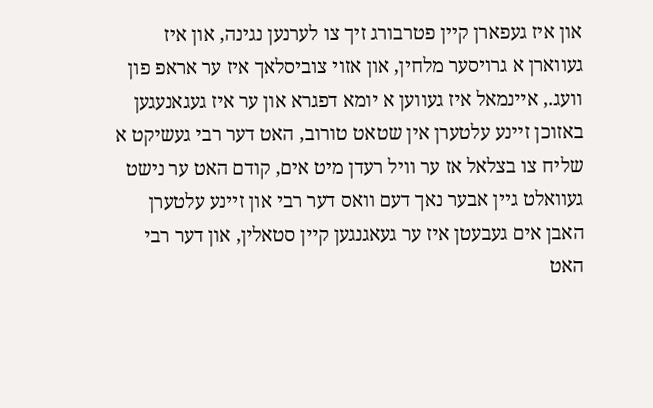און איז געפארן קיין פטרבורג זיך צו לערנען נגינה, און איז געווארן א גרויסער מלחין, און אזוי צוביסלאך איז ער אראפ פון וועג., איינמאל איז געווען א יומא דפגרא און ער איז געגאנעגען באזוכן זיינע עלטערן אין שטאט טורוב, האט דער רבי געשיקט א שליח צו בצלאל אז ער וויל רעדן מיט אים, קודם האט ער נישט געוואלט גיין אבער נאך דעם וואס דער רבי און זיינע עלטערן האבן אים געבעטן איז ער געאגנגען קיין סטאלין, און דער רבי האט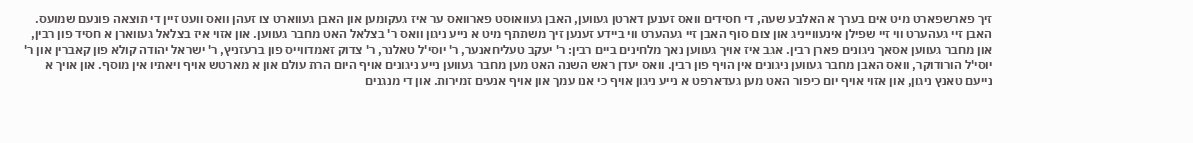זיך פארשפארט מיט אים בערך א האלבע שעה, די חסידים וואס זענען דארטן געווען, האבן געוואוסט פארוואס ער איז געקומען און האבן געווארט צו זעהן וואס וועט זיין די תוצאה פונעם שמועס. האבן זיי געהערט ווי זיי שפילן אינעווייניג און צום סוף האבן זיי געהערט ווי ביידע זענען זיך משתתף מיט א נייע ניגון וואס ר' בצלאל האט מחבר געווען. און אזוי איז בצלאל געווארן א חסיד פון רבין, און מחבר געווען אסאך ניגונים פארן רבין. אגב איז אויך געווען נאך מלחינים ביים רבין: ר' יעקב טעליחאנער, ר' יוסי'ל טאלנר, ר' צדוק זאמדווייס פון ברעזניץ, ר' ישראל יהודה קולא פון קאברין און ר' יוסי'ל הורודוקר, וואס האבן מחבר געווען ניגונים אין הויף פון רבין. וואס יעדן ראש השנה האט מען מחבר געווען נייע ניגונים אויף היום הרת עולם און א מארטש אויף ויאתיו אין מוסף. און אויך א נייעם טאנץ ניגון, און אזוי אויף יום כיפור האט מען געדארפט א נייע ניגון אויף כי אנו עמך און אויף אנעים זמירות. און די מנגנים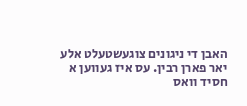האבן די ניגונים צוגעשטעלט אלע יאר פארן רבין. עס איז געווען א חסיד וואס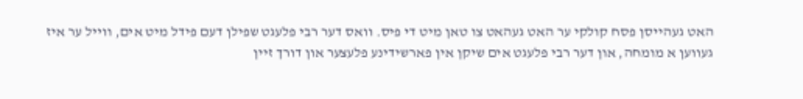האט געהייסן פסח קולקי ער האט געהאט צו טאן מיט די פיס. וואס דער רבי פלעגט שפילן דעם פידל מיט אים, ווייל ער איז געווען א מומחה, און דער רבי פלעגט אים שיקן אין פארשידינע פלעצער און דורך זיין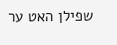שפילן האט ער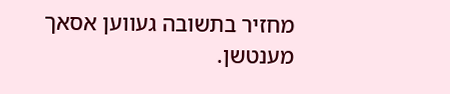מחזיר בתשובה געווען אסאך מענטשן.